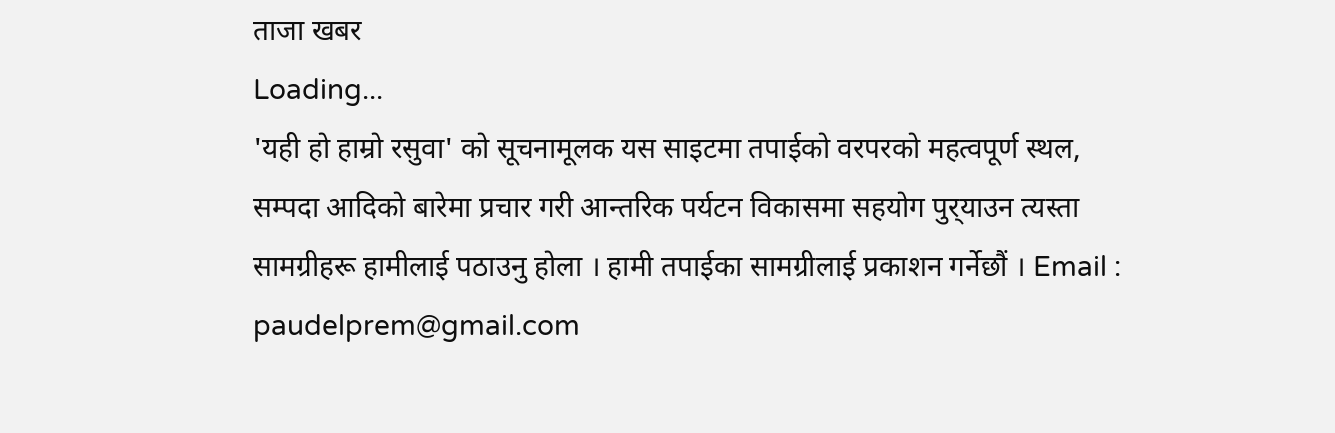ताजा खबर
Loading...
'यही हो हाम्रो रसुवा' को सूचनामूलक यस साइटमा तपाईको वरपरको महत्वपूर्ण स्थल, सम्पदा आदिको बारेमा प्रचार गरी आन्तरिक पर्यटन विकासमा सहयोग पुर्‌याउन त्यस्ता सामग्रीहरू हामीलाई पठाउनु होला । हामी तपाईका सामग्रीलाई प्रकाशन गर्नेछौं । Email : paudelprem@gmail.com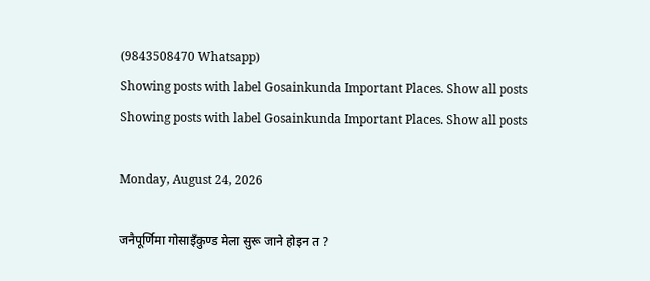(9843508470 Whatsapp)
Showing posts with label Gosainkunda Important Places. Show all posts
Showing posts with label Gosainkunda Important Places. Show all posts

Monday, August 24, 2026

जनैपूर्णिमा गोसाइँकुण्ड मेला सुरू जाने होइन त ?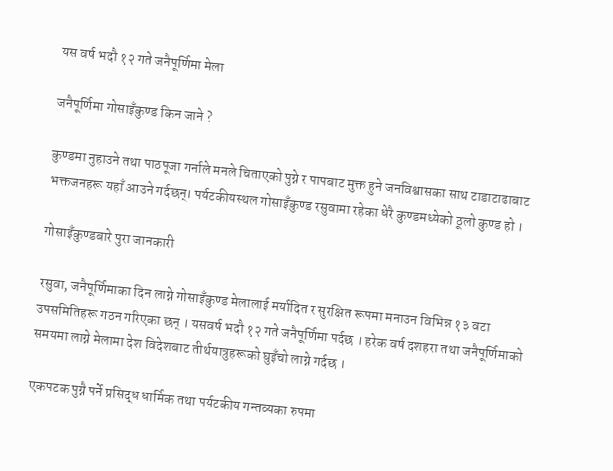यस वर्ष भदौ १२ गते जनैपूर्णिमा मेला

जनैपूर्णिमा गोसाइँकुण्ड किन जाने ?

कुण्डमा नुहाउने तथा पाठपूजा गर्नाले मनले चिताएको पुग्ने र पापबाट मुक्त हुने जनविश्वासका साथ टाडाटाढाबाट भक्तजनहरू यहाँ आउने गर्दछन्। पर्यटकीयस्थल गोसाइँकुण्ड रसुवामा रहेका धेरै कुण्डमध्येको ठूलो कुण्ड हो ।

गोसाइँकुण्डबारे पुरा जानकारी

रसुवा, जनैपूर्णिमाका दिन लाग्ने गोसाइँकुण्ड मेलालाई मर्यादित र सुरक्षित रूपमा मनाउन विभिन्न १३ वटा उपसमितिहरू गठन गरिएका छन् । यसवर्ष भदौ १२ गते जनैपूर्णिमा पर्दछ । हरेक वर्ष दशहरा तथा जनैपूर्णिमाको समयमा लाग्ने मेलामा देश विदेशबाट तीर्थयात्रुहरूको घुइँचो लाग्ने गर्दछ ।

एकपटक पुग्नै पर्ने प्रसिद्ध धार्मिक तथा पर्यटकीय गन्तव्यका रुपमा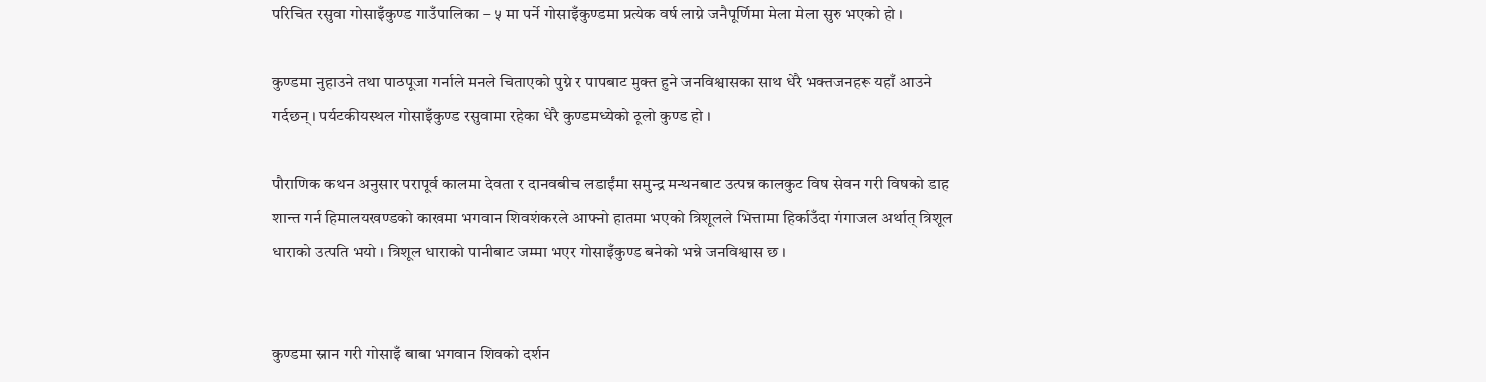परिचित रसुवा गोसाइँकुण्ड गाउँपालिका – ५ मा पर्ने गोसाइँकुण्डमा प्रत्येक वर्ष लाग्ने जनैपूर्णिमा मेला मेला सुरु भएको हो ।

कुण्डमा नुहाउने तथा पाठपूजा गर्नाले मनले चिताएको पुग्ने र पापबाट मुक्त हुने जनविश्वासका साथ धेरै भक्तजनहरू यहाँ आउने गर्दछन्। पर्यटकीयस्थल गोसाइँकुण्ड रसुवामा रहेका धेरै कुण्डमध्येको ठूलो कुण्ड हो ।

पौराणिक कथन अनुसार परापूर्व कालमा देवता र दानवबीच लडाईंमा समुन्द्र मन्थनबाट उत्पन्न कालकुट विष सेवन गरी विषको डाह शान्त गर्न हिमालयखण्डको काखमा भगवान शिवशंकरले आफ्नो हातमा भएको त्रिशूलले भित्तामा हिर्काउँदा गंगाजल अर्थात् त्रिशूल धाराको उत्पति भयो । त्रिशूल धाराको पानीबाट जम्मा भएर गोसाइँकुण्ड बनेको भन्ने जनविश्वास छ ।


कुण्डमा स्नान गरी गोसाइँ बाबा भगवान शिवको दर्शन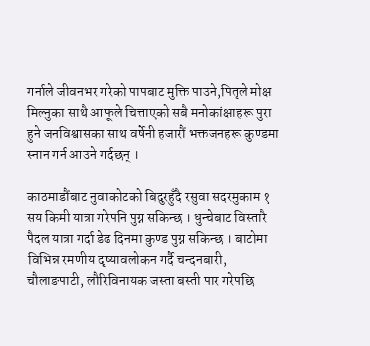गर्नाले जीवनभर गरेको पापबाट मुक्ति पाउने,पितृले मोक्ष मिल्नुका साथै आफूले चित्ताएको सबै मनोकांक्षाहरू पुरा हुने जनविश्वासका साथ वर्षेनी हजारौं भक्तजनहरू कुण्डमा स्नान गर्न आउने गर्दछन् ।

काठमाडौंबाट नुवाकोटको बिदुरहुँदै रसुवा सदरमुकाम १ सय किमी यात्रा गरेपनि पुग्न सकिन्छ । धुन्चेबाट विस्तारै पैदल यात्रा गर्दा डेढ दिनमा कुण्ड पुग्न सकिन्छ । बाटोमा विभिन्न रमणीय दृष्यावलोकन गर्दै चन्दनबारी, चौलाङपाटी, लौरिविनायक जस्ता बस्ती पार गरेपछि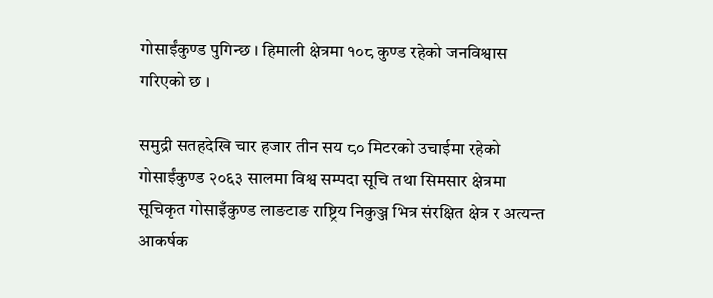गोसाईंकुण्ड पुगिन्छ । हिमाली क्षेत्रमा १०८ कुण्ड रहेको जनविश्वास गरिएको छ ।

समुद्री सतहदेखि चार हजार तीन सय ८० मिटरको उचाईमा रहेको गोसाईंकुण्ड २०६३ सालमा विश्व सम्पदा सूचि तथा सिमसार क्षेत्रमा सूचिकृत गोसाइँकुण्ड लाङटाङ राष्ट्रिय निकुञ्ज भित्र संरक्षित क्षेत्र र अत्यन्त आकर्षक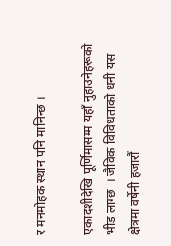र मनमोहक स्थान पनि मानिन्छ ।

एकादशीदेखि पूर्णिमासम्म यहाँ नुहाउनेहरूको भीड लाग्छ  । जैविक विविधताको धनी यस क्षेत्रमा वर्षेनी हजारौं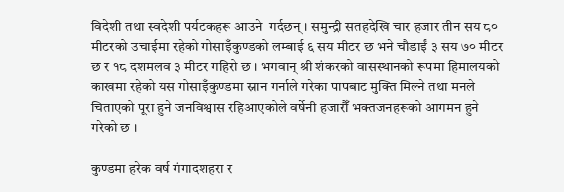विदेशी तथा स्वदेशी पर्यटकहरू आउने  गर्दछन् । समुन्द्री सतहदेखि चार हजार तीन सय ८० मीटरको उचाईमा रहेको गोसाइँकुण्डको लम्बाई ६ सय मीटर छ भने चौडाईं ३ सय ७० मीटर छ र १८ दशमलव ३ मीटर गहिरो छ । भगवान् श्री शंकरको वासस्थानको रूपमा हिमालयको काखमा रहेको यस गोसाइँकुण्डमा स्नान गर्नाले गरेका पापबाट मुक्ति मिल्ने तथा मनले चिताएको पूरा हुने जनविश्वास रहिआएकोले वर्षेनी हजारौँ भक्तजनहरूको आगमन हुने गरेको छ ।

कुण्डमा हरेक वर्ष गंगादशहरा र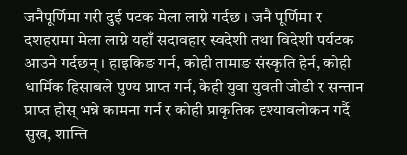जनैपूर्णिमा गरी दुई पटक मेला लाग्ने गर्दछ । जनै पूर्णिमा र दशहरामा मेला लाग्ने यहाँ सदावहार स्वदेशी तथा विदेशी पर्यटक आउने गर्दछन् । हाइकिङ गर्न, कोही तामाङ संस्कृति हेर्न, कोही धार्मिक हिसाबले पुण्य प्राप्त गर्न, केही युवा युवती जोडी र सन्तान प्राप्त होस् भन्ने कामना गर्न र कोही प्राकृतिक दृश्यावलोकन गर्दै सुख, शान्ति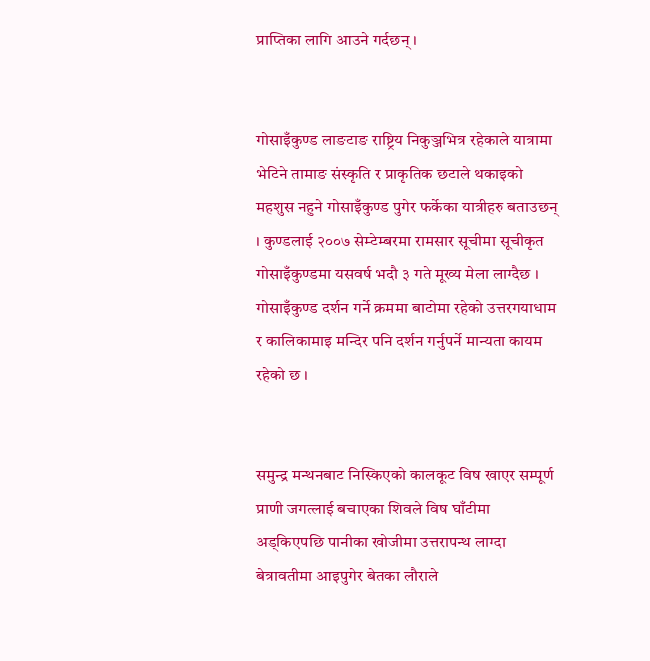प्राप्तिका लागि आउने गर्दछन् ।


गोसाइँकुण्ड लाङटाङ राष्ट्रिय निकुञ्जभित्र रहेकाले यात्रामा भेटिने तामाङ संस्कृति र प्राकृतिक छटाले थकाइको महशुस नहुने गोसाइँकुण्ड पुगेर फर्केका यात्रीहरु बताउछन् । कुण्डलाई २००७ सेम्टेम्बरमा रामसार सूचीमा सूचीकृत गोसाइँकुण्डमा यसवर्ष भदौ ३ गते मूख्य मेला लाग्दैछ । गोसाइँकुण्ड दर्शन गर्ने क्रममा बाटोमा रहेको उत्तरगयाधाम र कालिकामाइ मन्दिर पनि दर्शन गर्नुपर्ने मान्यता कायम रहेको छ ।


समुन्द्र मन्थनबाट निस्किएको कालकूट विष खाएर सम्पूर्ण प्राणी जगत्लाई बचाएका शिवले विष घाँटीमा अड्किएपछि पानीका खोजीमा उत्तरापन्थ लाग्दा बेत्रावतीमा आइपुगेर बेतका लौराले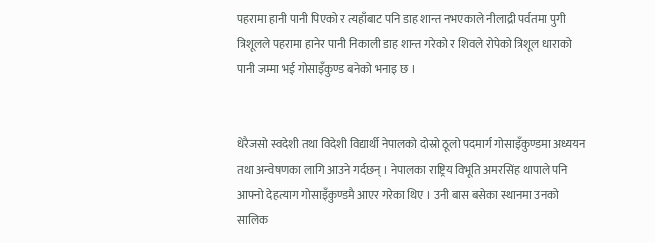पहरामा हानी पानी पिएको र त्यहाँबाट पनि डाह शान्त नभएकाले नीलाद्री पर्वतमा पुगी त्रिशूलले पहरामा हानेर पानी निकाली डाह शान्त गरेको र शिवले रोपेको त्रिशूल धाराको पानी जम्मा भई गोसाइँकुण्ड बनेको भनाइ छ ।


धेरैजसो स्वदेशी तथा विदेशी विद्यार्थी नेपालको दोस्रो ठूलो पदमार्ग गोसाइँकुण्डमा अध्ययन तथा अन्वेषणका लागि आउने गर्दछन् । नेपालका राष्ट्रिय विभूति अमरसिंह थापाले पनि आफ्नो देहत्याग गोसाइँकुण्डमै आएर गरेका थिए । उनी बास बसेका स्थानमा उनको सालिक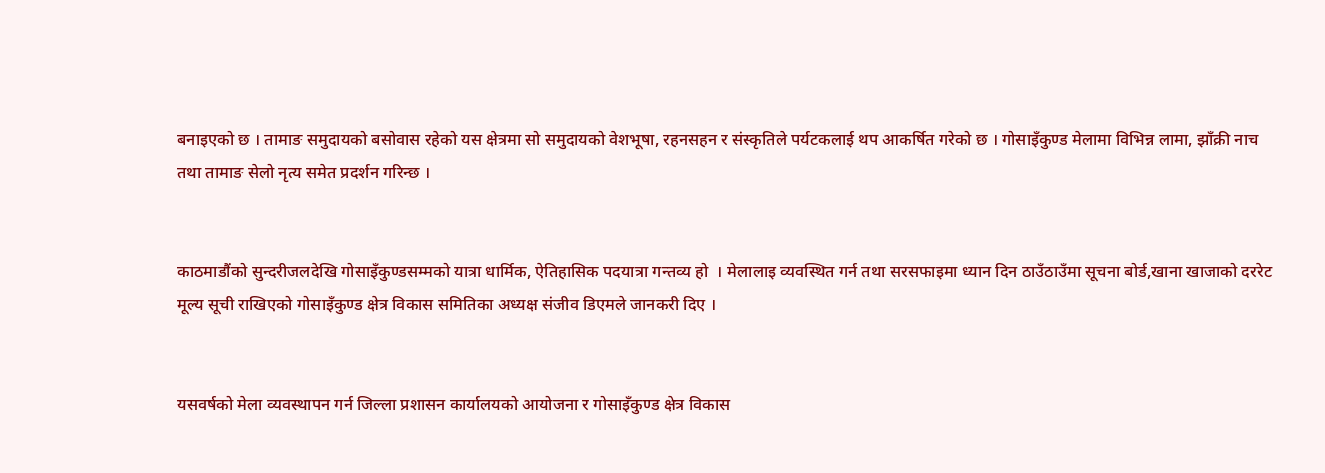बनाइएको छ । तामाङ समुदायको बसोवास रहेको यस क्षेत्रमा सो समुदायको वेशभूषा, रहनसहन र संस्कृतिले पर्यटकलाई थप आकर्षित गरेको छ । गोसाइँकुण्ड मेलामा विभिन्न लामा, झाँक्री नाच तथा तामाङ सेलो नृत्य समेत प्रदर्शन गरिन्छ ।


काठमाडौंको सुन्दरीजलदेखि गोसाइँकुण्डसम्मको यात्रा धार्मिक, ऐतिहासिक पदयात्रा गन्तव्य हो  । मेलालाइ व्यवस्थित गर्न तथा सरसफाइमा ध्यान दिन ठाउँठाउँमा सूचना बोर्ड,खाना खाजाको दररेट मूल्य सूची राखिएको गोसाइँकुण्ड क्षेत्र विकास समितिका अध्यक्ष संजीव डिएमले जानकरी दिए ।


यसवर्षको मेला व्यवस्थापन गर्न जिल्ला प्रशासन कार्यालयको आयोजना र गोसाइँकुण्ड क्षेत्र विकास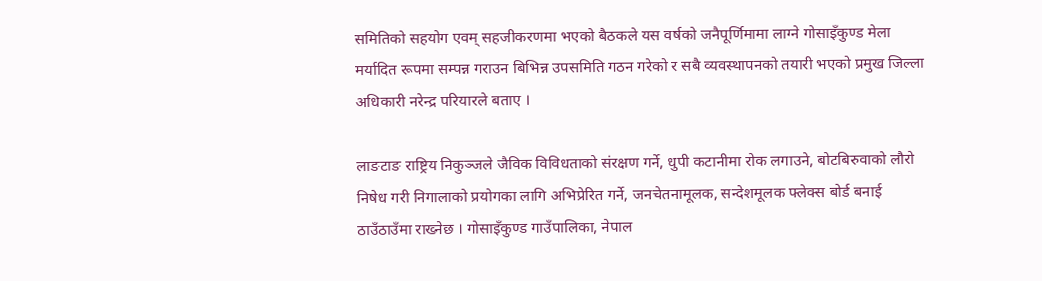समितिको सहयोग एवम् सहजीकरणमा भएको बैठकले यस वर्षको जनैपूर्णिमामा लाग्ने गोसाइँकुण्ड मेला मर्यादित रूपमा सम्पन्न गराउन बिभिन्न उपसमिति गठन गरेको र सबै व्यवस्थापनको तयारी भएको प्रमुख जिल्ला अधिकारी नरेन्द्र परियारले बताए ।

लाङटाङ राष्ट्रिय निकुञ्जले जैविक विविधताको संरक्षण गर्ने, धुपी कटानीमा रोक लगाउने, बोटबिरुवाको लौरो निषेध गरी निगालाको प्रयोगका लागि अभिप्रेरित गर्ने, जनचेतनामूलक, सन्देशमूलक फ्लेक्स बोर्ड बनाई ठाउँठाउँमा राख्नेछ । गोसाइँकुण्ड गाउँपालिका, नेपाल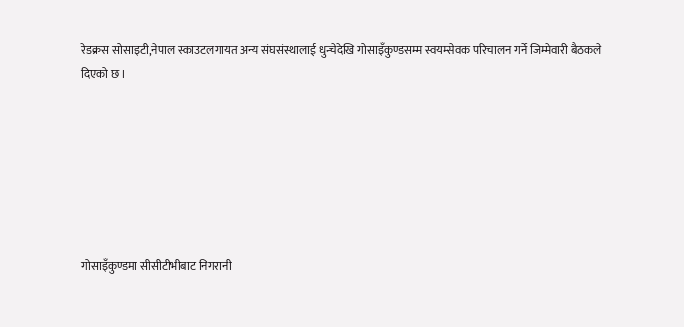रेडक्रस सोसाइटी,नेपाल स्काउटलगायत अन्य संघसंस्थालाई धुन्चेदेखि गोसाइँकुण्डसम्म स्वयम्सेवक परिचालन गर्ने जिम्मेवारी बैठकले दिएको छ ।







गोसाइँकुण्डमा सीसीटीभीबाट निगरानी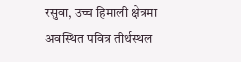रसुवा, उच्च हिमाली क्षेत्रमा अवस्थित पवित्र तीर्थस्थल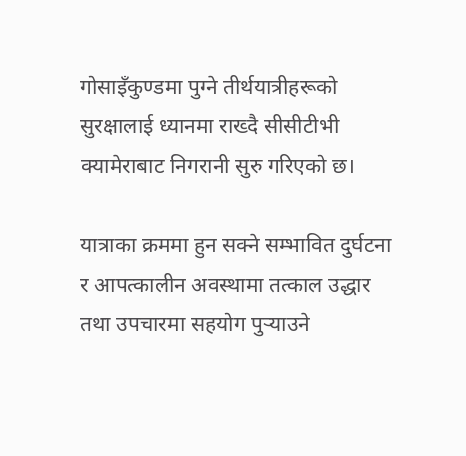गोसाइँकुण्डमा पुग्ने तीर्थयात्रीहरूको सुरक्षालाई ध्यानमा राख्दै सीसीटीभी क्यामेराबाट निगरानी सुरु गरिएको छ।

यात्राका क्रममा हुन सक्ने सम्भावित दुर्घटना र आपत्कालीन अवस्थामा तत्काल उद्धार तथा उपचारमा सहयोग पुर्‍याउने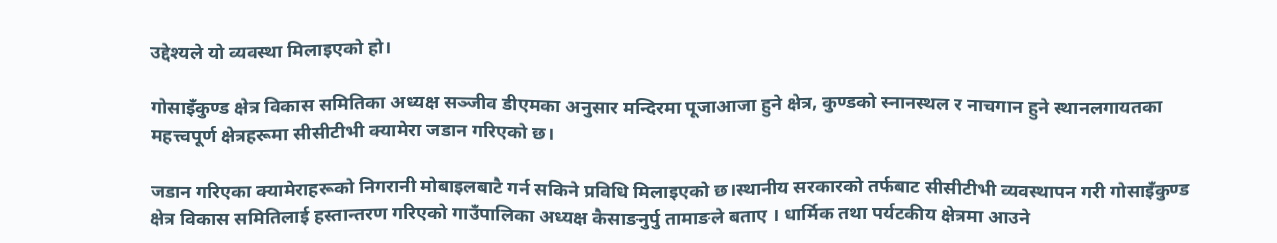उद्देश्यले यो व्यवस्था मिलाइएको हो।

गोसाइँकुण्ड क्षेत्र विकास समितिका अध्यक्ष सञ्जीव डीएमका अनुसार मन्दिरमा पूजाआजा हुने क्षेत्र, कुण्डको स्नानस्थल र नाचगान हुने स्थानलगायतका महत्त्वपूर्ण क्षेत्रहरूमा सीसीटीभी क्यामेरा जडान गरिएको छ।

जडान गरिएका क्यामेराहरूको निगरानी मोबाइलबाटै गर्न सकिने प्रविधि मिलाइएको छ।स्थानीय सरकारको तर्फबाट सीसीटीभी व्यवस्थापन गरी गोसाइँकुण्ड क्षेत्र विकास समितिलाई हस्तान्तरण गरिएको गाउँपालिका अध्यक्ष कैसाङनुर्पु तामाङले बताए । धार्मिक तथा पर्यटकीय क्षेत्रमा आउने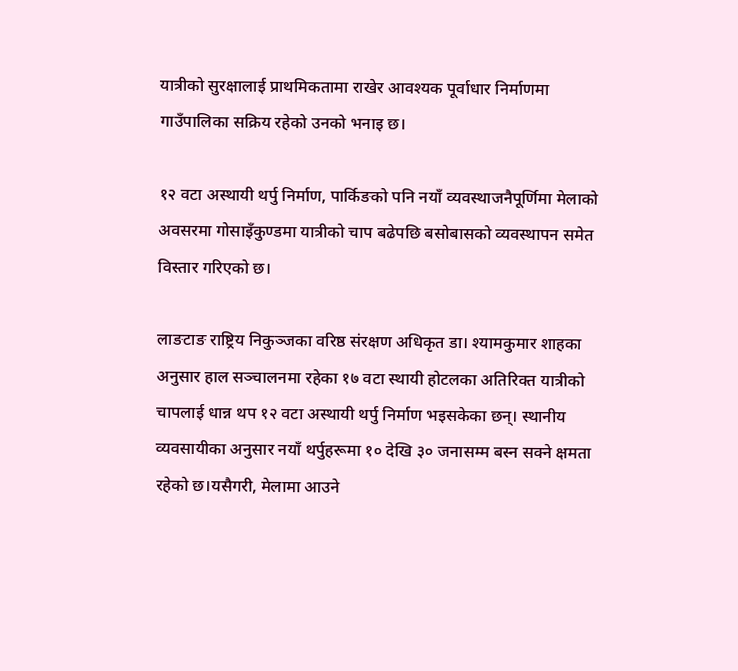यात्रीको सुरक्षालाई प्राथमिकतामा राखेर आवश्यक पूर्वाधार निर्माणमा गाउँपालिका सक्रिय रहेको उनको भनाइ छ।

१२ वटा अस्थायी थर्पु निर्माण, पार्किङको पनि नयाँ व्यवस्थाजनैपूर्णिमा मेलाको अवसरमा गोसाइँकुण्डमा यात्रीको चाप बढेपछि बसोबासको व्यवस्थापन समेत विस्तार गरिएको छ।

लाङटाङ राष्ट्रिय निकुञ्जका वरिष्ठ संरक्षण अधिकृत डा। श्यामकुमार शाहका अनुसार हाल सञ्चालनमा रहेका १७ वटा स्थायी होटलका अतिरिक्त यात्रीको चापलाई धान्न थप १२ वटा अस्थायी थर्पु निर्माण भइसकेका छन्। स्थानीय व्यवसायीका अनुसार नयाँ थर्पुहरूमा १० देखि ३० जनासम्म बस्न सक्ने क्षमता रहेको छ।यसैगरी, मेलामा आउने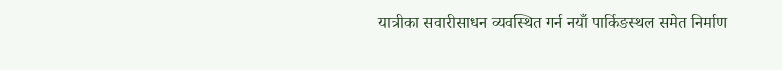यात्रीका सवारीसाधन व्यवस्थित गर्न नयाँ पार्किङस्थल समेत निर्माण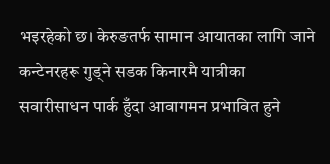भइरहेको छ। केरुङतर्फ सामान आयातका लागि जाने कन्टेनरहरू गुड्ने सडक किनारमै यात्रीका सवारीसाधन पार्क हुँदा आवागमन प्रभावित हुने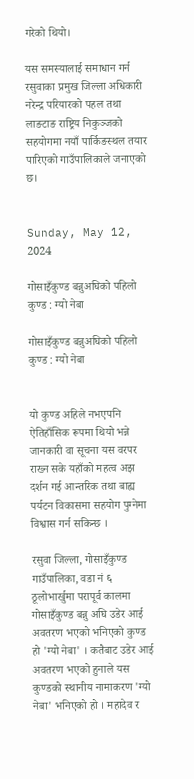गरेको थियो।

यस समस्यालाई समाधान गर्न रसुवाका प्रमुख जिल्ला अधिकारी नरेन्द्र परियारको पहल तथा लाङटाङ राष्ट्रिय निकुञ्जको सहयोगमा नयाँ पार्किङस्थल तयार पारिएको गाउँपालिकाले जनाएको छ।


Sunday, May 12, 2024

गोसाइँकुण्ड बन्नुअघिको पहिलो कुण्ड : ग्यो नेबा

गोसाइँकुण्ड बन्नुअघिको पहिलो कुण्ड : ग्यो नेबा


यो कुण्ड अहिले नभएपनि ऐतिहाँसिक रूपमा थियो भन्ने जानकारी वा सूचना यस वरपर राख्न सके यहाँको महत्व अझ दर्शन गई आन्तरिक तथा बाह्य पर्यटन विकासमा सहयोग पुग्नेमा विश्वास गर्न सकिन्छ ।

रसुवा जिल्ला, गोसाइँकुण्ड गाउँपालिका, वडा नं ६ ठूलोभार्खुमा परापूर्व कालमा गोसाइँकुण्ड बन्नु अघि उडेर आई अवतरण भएको भनिएको कुण्ड हो 'ग्यो नेबा' । कतैबाट उडेर आई अवतरण भएको हुनाले यस कुण्डको स्थानीय नामाकरण 'ग्यो नेबा' भनिएको हो । महादेव र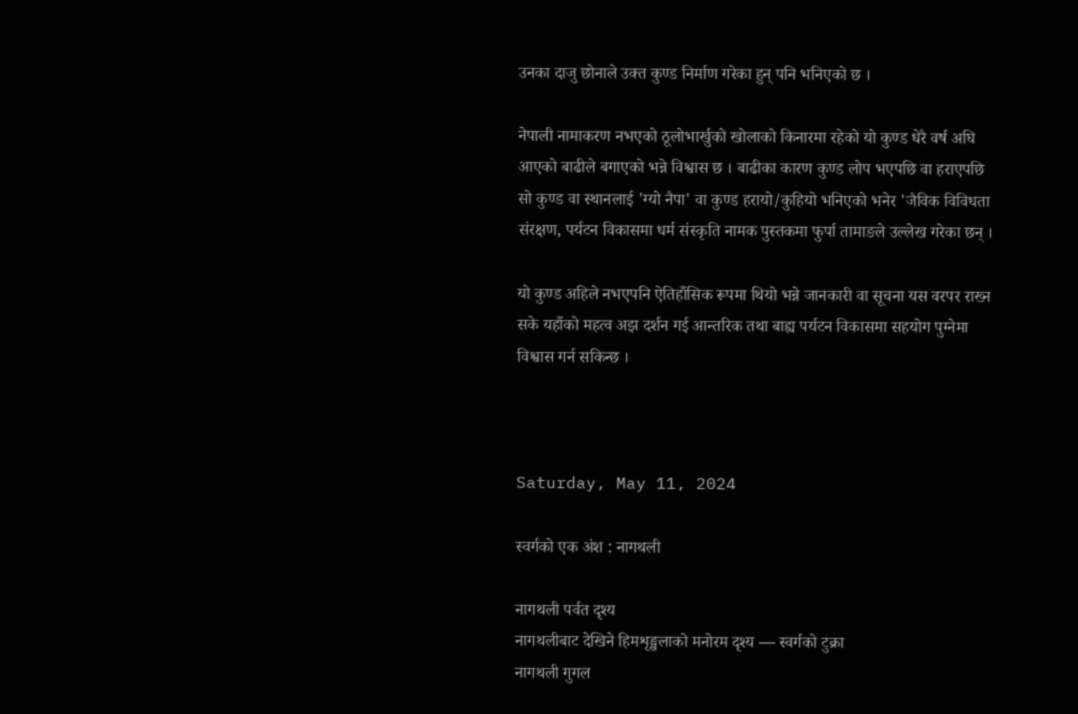उनका दाजु छोनाले उक्त कुण्ड निर्माण गरेका हुन् पनि भनिएको छ ।

नेपाली नामाकरण नभएको ठूलोभार्खुको खोलाको किनारमा रहेको यो कुण्ड धेरै वर्ष अघि आएको बाढीले बगाएको भन्ने विश्वास छ । बाढीका कारण कुण्ड लोप भएपछि वा हराएपछि सो कुण्ड वा स्थानलाई 'ग्यो नैपा' वा कुण्ड हरायो/कुहियो भनिएको भनेर 'जैविक विविधता संरक्षण, पर्यटन विकासमा धर्म संस्कृति नामक पुस्तकमा फुर्पा तामाङले उल्लेख गरेका छन् ।

यो कुण्ड अहिले नभएपनि ऐतिहाँसिक रूपमा थियो भन्ने जानकारी वा सूचना यस वरपर राख्न सके यहाँको महत्व अझ दर्शन गई आन्तरिक तथा बाह्य पर्यटन विकासमा सहयोग पुग्नेमा विश्वास गर्न सकिन्छ ।



Saturday, May 11, 2024

स्वर्गको एक अंश : नागथली

नागथली पर्वत दृश्य
नागथलीबाट देखिने हिमशृङ्खलाको मनोरम दृश्य — स्वर्गको टुक्रा
नागथली गुगल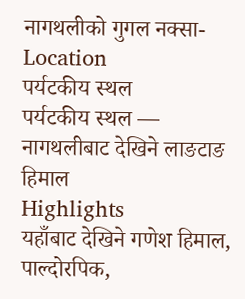नागथलीको गुगल नक्सा-Location
पर्यटकीय स्थल
पर्यटकीय स्थल — नागथलीबाट देखिने लाङटाङ हिमाल
Highlights
यहाँबाट देखिने गणेश हिमाल, पाल्दोरपिक,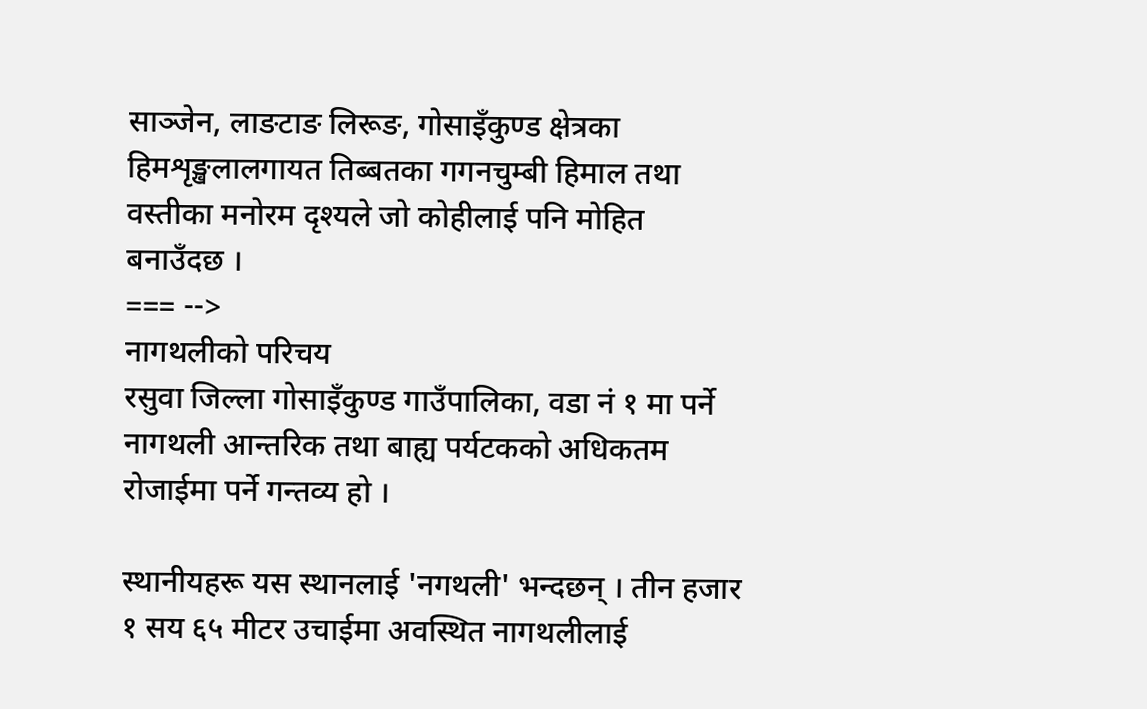साञ्जेन, लाङटाङ लिरूङ, गोसाइँकुण्ड क्षेत्रका हिमशृङ्खलालगायत तिब्बतका गगनचुम्बी हिमाल तथा वस्तीका मनोरम दृश्यले जो कोहीलाई पनि मोहित बनाउँदछ ।
=== -->
नागथलीको परिचय
रसुवा जिल्ला गोसाइँकुण्ड गाउँपालिका, वडा नं १ मा पर्ने नागथली आन्तरिक तथा बाह्य पर्यटकको अधिकतम रोजाईमा पर्ने गन्तव्य हो ।

स्थानीयहरू यस स्थानलाई 'नगथली' भन्दछन् । तीन हजार १ सय ६५ मीटर उचाईमा अवस्थित नागथलीलाई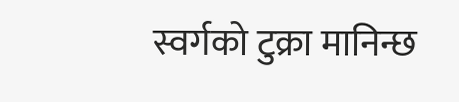स्वर्गको टुक्रा मानिन्छ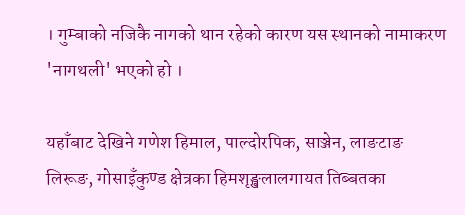। गुम्बाको नजिकै नागको थान रहेको कारण यस स्थानको नामाकरण 'नागथली' भएको हो ।

यहाँबाट देखिने गणेश हिमाल, पाल्दोरपिक, साञ्जेन, लाङटाङ लिरूङ, गोसाइँकुण्ड क्षेत्रका हिमशृङ्खलालगायत तिब्बतका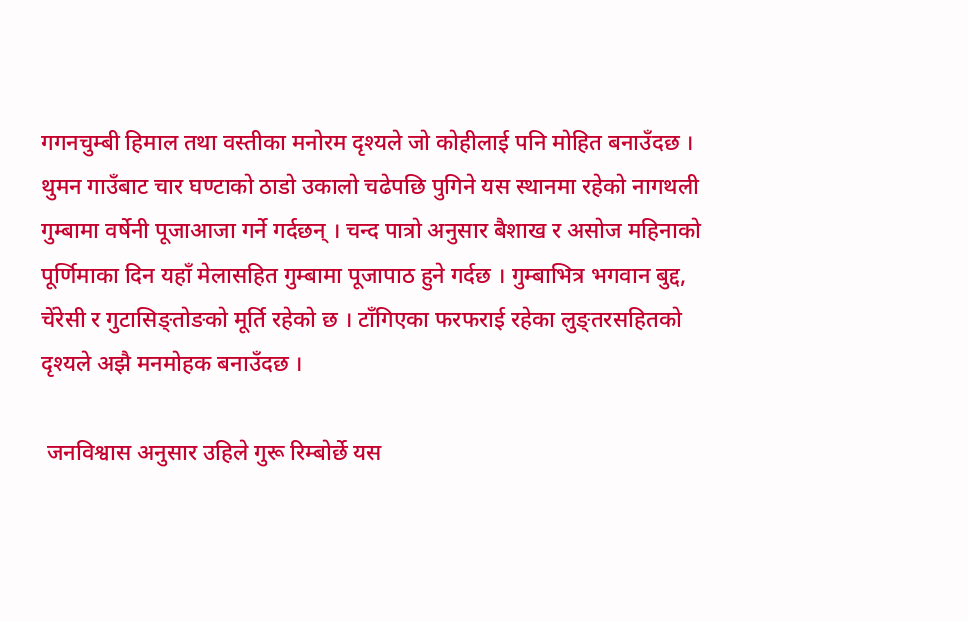गगनचुम्बी हिमाल तथा वस्तीका मनोरम दृश्यले जो कोहीलाई पनि मोहित बनाउँदछ । थुमन गाउँबाट चार घण्टाको ठाडो उकालो चढेपछि पुगिने यस स्थानमा रहेको नागथली गुम्बामा वर्षेनी पूजाआजा गर्ने गर्दछन् । चन्द पात्रो अनुसार बैशाख र असोज महिनाको पूर्णिमाका दिन यहाँ मेलासहित गुम्बामा पूजापाठ हुने गर्दछ । गुम्बाभित्र भगवान बुद्द, चेंरेसी र गुटासिङ्तोङको मूर्ति रहेको छ । टाँगिएका फरफराई रहेका लुङ्तरसहितको दृश्यले अझै मनमोहक बनाउँदछ ।

 जनविश्वास अनुसार उहिले गुरू रिम्बोर्छे यस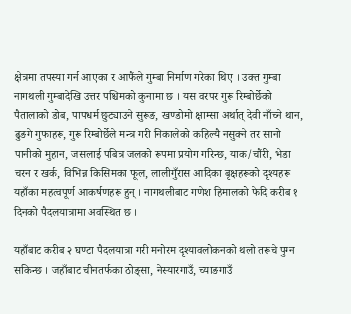क्षेत्रमा तपस्या गर्न आएका र आफैंले गुम्बा निर्माण गरेका थिए । उक्त गुम्बा नागथली गुम्बादेखि उत्तर पश्चिमको कुनामा छ । यस वरपर गुरू रिम्बोर्छेको पैतालाको डोब, पापधर्म छुट्याउने सुरूङ, खण्डोमो क्षाम्सा अर्थात् देवी नाँच्ने थान, ढुङगे गुफाहरू, गुरू रिम्बोर्छेले मन्त्र गरी निकालेको कहिल्यै नसुक्ने तर सानो पानीको मुहान, जसलाई पबित्र जलको रूपमा प्रयोग गरिन्छ, याक/चौंरी, भेडा चरन र खर्क, विभिन्न किसिमका फूल, लालीगुँरास आदिका बृक्षहरूको दृश्यहरू यहाँका महत्वपूर्ण आकर्षणहरू हुन् । नागथलीबाट गणेश हिमालको फेदि करीब १ दिनको पैदलयात्रामा अवस्थित छ ।

यहाँबाट करीब २ घण्टा पैदलयात्रा गरी मनोरम दृश्यावलोकनको थलो तरूचे पुग्न सकिन्छ । जहाँबाट चीनतर्फका ठोङ्सा, नेस्यारगाउँ, च्याङगाउँ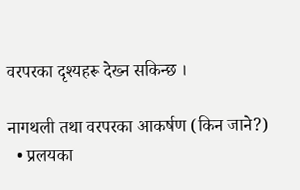वरपरका दृश्यहरू देख्न सकिन्छ ।

नागथली तथा वरपरका आकर्षण (किन जाने?)
  • प्रलयका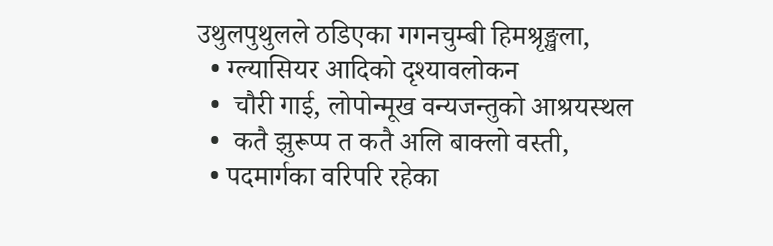उथुलपुथुलले ठडिएका गगनचुम्बी हिमश्रृङ्खला,
  • ग्ल्यासियर आदिको दृश्यावलोकन
  •  चौरी गाई, लोपोन्मूख वन्यजन्तुको आश्रयस्थल
  •  कतै झुरूप्प त कतै अलि बाक्लो वस्ती,
  • पदमार्गका वरिपरि रहेका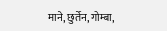माने, छुर्तेन, गोम्बा,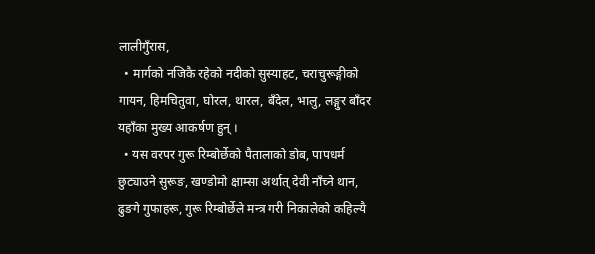लालीगुँरास,
  • मार्गको नजिकै रहेको नदीको सुस्याहट, चराचुरूङ्गीको गायन, हिमचितुवा, घोरल, थारल, बँदेल, भालु, लङ्गुर बाँदर यहाँका मुख्य आकर्षण हुन् ।
  • यस वरपर गुरू रिम्बोर्छेको पैतालाको डोब, पापधर्म छुट्याउने सुरूङ, खण्डोमो क्षाम्सा अर्थात् देवी नाँच्ने थान, ढुङगे गुफाहरू, गुरू रिम्बोर्छेले मन्त्र गरी निकालेको कहिल्यै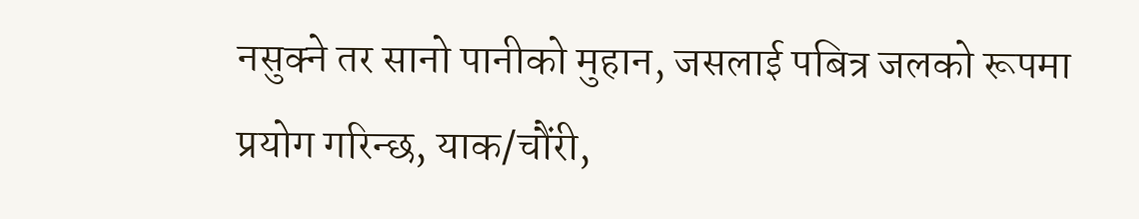नसुक्ने तर सानो पानीको मुहान, जसलाई पबित्र जलको रूपमा प्रयोग गरिन्छ, याक/चौंरी,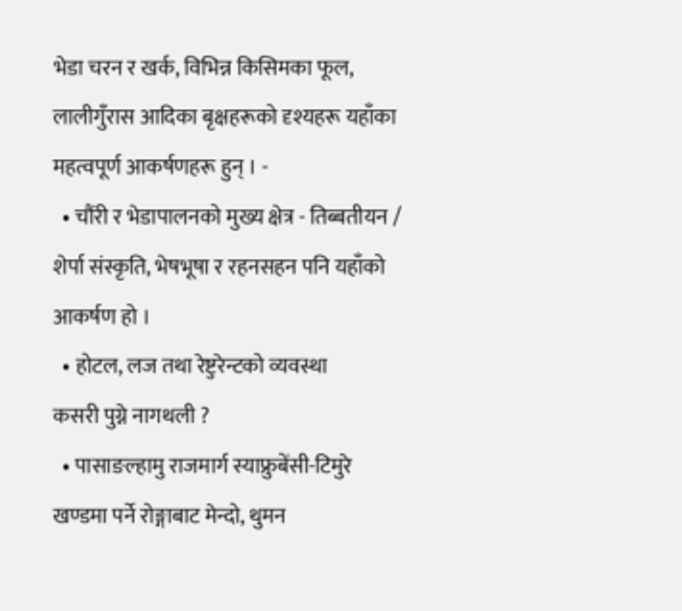भेडा चरन र खर्क, विभिन्न किसिमका फूल, लालीगुँरास आदिका बृक्षहरूको दृश्यहरू यहाँका महत्वपूर्ण आकर्षणहरू हुन् । -
  • चौंरी र भेडापालनको मुख्य क्षेत्र - तिब्बतीयन / शेर्पा संस्कृति, भेषभूषा र रहनसहन पनि यहाँको आकर्षण हो ।
  • होटल, लज तथा रेष्टुरेन्टको व्यवस्था
कसरी पुग्ने नागथली ?
  • पासाङल्हामु राजमार्ग स्याफ्रुबेंसी-टिमुरे खण्डमा पर्ने रोङ्गाबाट मेन्दो, थुमन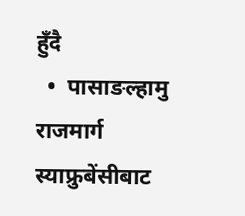हुँदै
  •  पासाङल्हामु राजमार्ग स्याफ्रुबेंसीबाट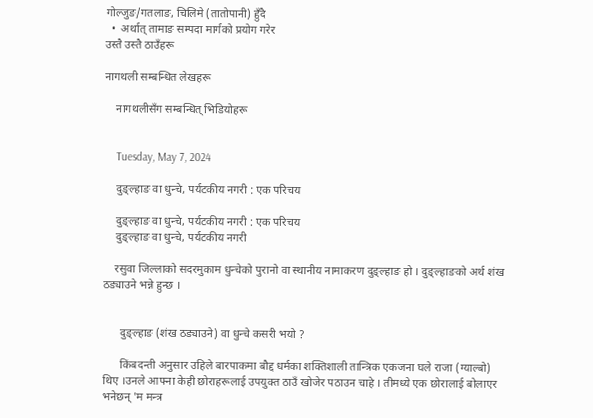गोल्जुङ/गतलाङ, चिलिमे (तातोपानी) हुँदै
  •  अर्थात् तामाङ सम्पदा मार्गको प्रयोग गरेर
उस्तै उस्तै ठाउँहरू

नागथली सम्बन्धित लेखहरू

    नागथलीसँग सम्बन्धित् भिडियोहरू


    Tuesday, May 7, 2024

    दुङ्‌ल्हाङ वा धुन्चे, पर्यटकीय नगरी : एक परिचय

    दुङ्‌ल्हाङ वा धुन्चे, पर्यटकीय नगरी : एक परिचय
    दुङ्‌ल्हाङ वा धुन्चे, पर्यटकीय नगरी

    रसुवा जिल्लाको सदरमुकाम धुन्चेको पुरानो वा स्थानीय नामाकरण दुङ्‌ल्हाङ हो । दुङ्‌ल्हाङको अर्थ शंख ठड्याउने भन्ने हुन्छ ।


      दुङ्‌ल्हाङ (शंख ठड्याउने) वा धुन्चे कसरी भयो ?

      किंबदन्ती अनुसार उहिले बारपाकमा बौद्द धर्मका शक्तिशाली तान्त्रिक एकजना घले राजा (ग्याल्बो) थिए ।उनले आफ्ना केही छोराहरूलाई उपयुक्त ठाउँ खोजेर पठाउन चाहे । तीमध्ये एक छोरालाई बोलाएर भनेछन् 'म मन्त्र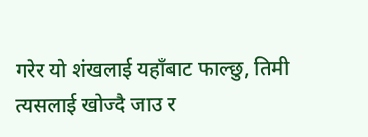गरेर यो शंखलाई यहाँबाट फाल्छु, तिमी त्यसलाई खोज्दै जाउ र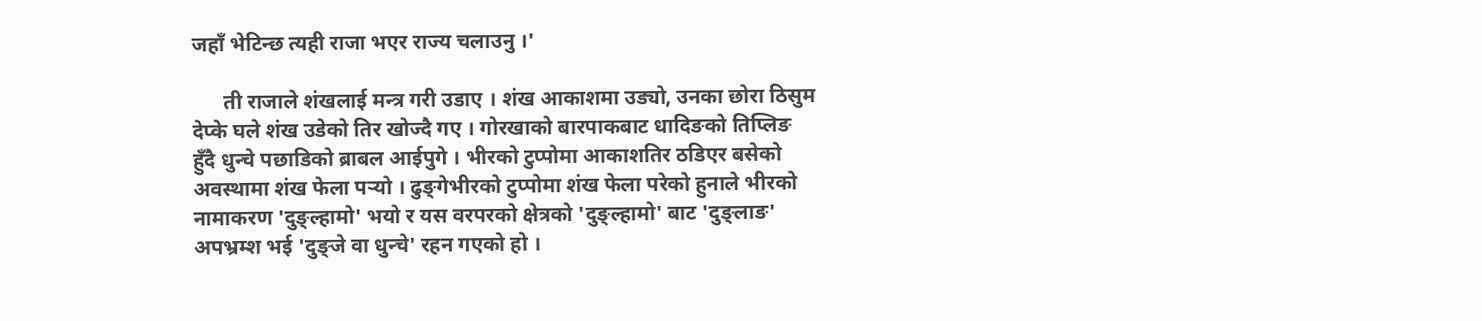जहाँ भेटिन्छ त्यही राजा भएर राज्य चलाउनु ।'

      ती राजाले शंखलाई मन्त्र गरी उडाए । शंख आकाशमा उड्यो, उनका छोरा ठिसुम देप्के घले शंख उडेको तिर खोज्दै गए । गोरखाको बारपाकबाट धादिङको तिप्लिङ हुँदै धुन्चे पछाडिको ब्राबल आईपुगे । भीरको टुप्पोमा आकाशतिर ठडिएर बसेको अवस्थामा शंख फेला पर्‍यो । ढुङ्‌गेभीरको टुप्पोमा शंख फेला परेको हुनाले भीरको नामाकरण 'दुङ्‌ल्हामो' भयो र यस वरपरको क्षेत्रको 'दुङ्‌ल्हामो' बाट 'दुङ्‌लाङ' अपभ्रम्श भई 'दुङ्‌जे वा धुन्चे' रहन गएको हो ।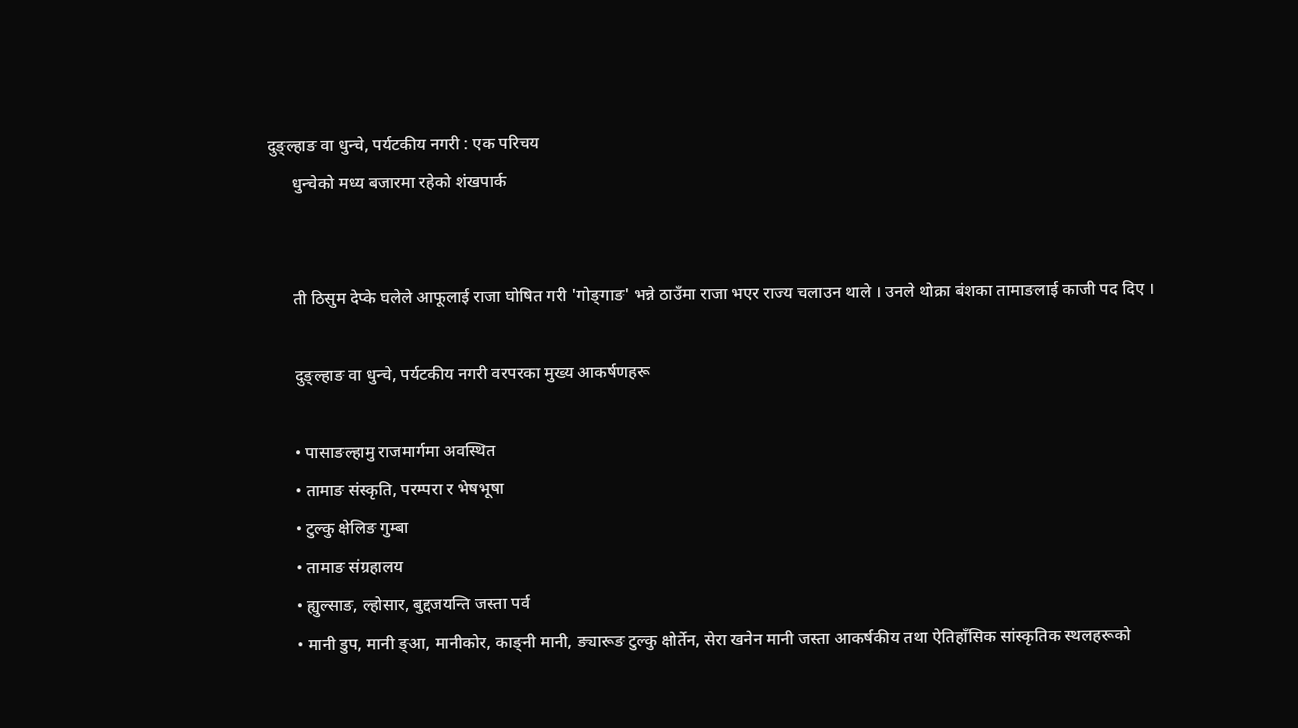दुङ्‌ल्हाङ वा धुन्चे, पर्यटकीय नगरी : एक परिचय
      धुन्चेको मध्य बजारमा रहेको शंखपार्क


      ती ठिसुम देप्के घलेले आफूलाई राजा घोषित गरी 'गोङ्‌गाङ' भन्ने ठाउँमा राजा भएर राज्य चलाउन थाले । उनले थोक्रा बंशका तामाङलाई काजी पद दिए ।

      दुङ्‌ल्हाङ वा धुन्चे, पर्यटकीय नगरी वरपरका मुख्य आकर्षणहरू

      • पासाङल्हामु राजमार्गमा अवस्थित
      • तामाङ संस्कृति, परम्परा र भेषभूषा
      • टुल्कु क्षेलिङ गुम्बा
      • तामाङ संग्रहालय
      • ह्युल्साङ, ल्होसार, बुद्दजयन्ति जस्ता पर्व
      • मानी डुप, मानी ङ्आ, मानीकोर, काङ्नी मानी, ङ्यारूङ टुल्कु क्षोर्तेन, सेरा खनेन मानी जस्ता आकर्षकीय तथा ऐतिहाँसिक सांस्कृतिक स्थलहरूको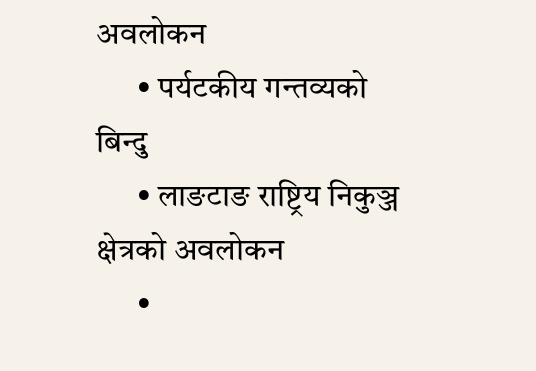अवलोकन
      • पर्यटकीय गन्तव्यको बिन्दु
      • लाङटाङ राष्ट्रिय निकुञ्ज क्षेत्रको अवलोकन
      •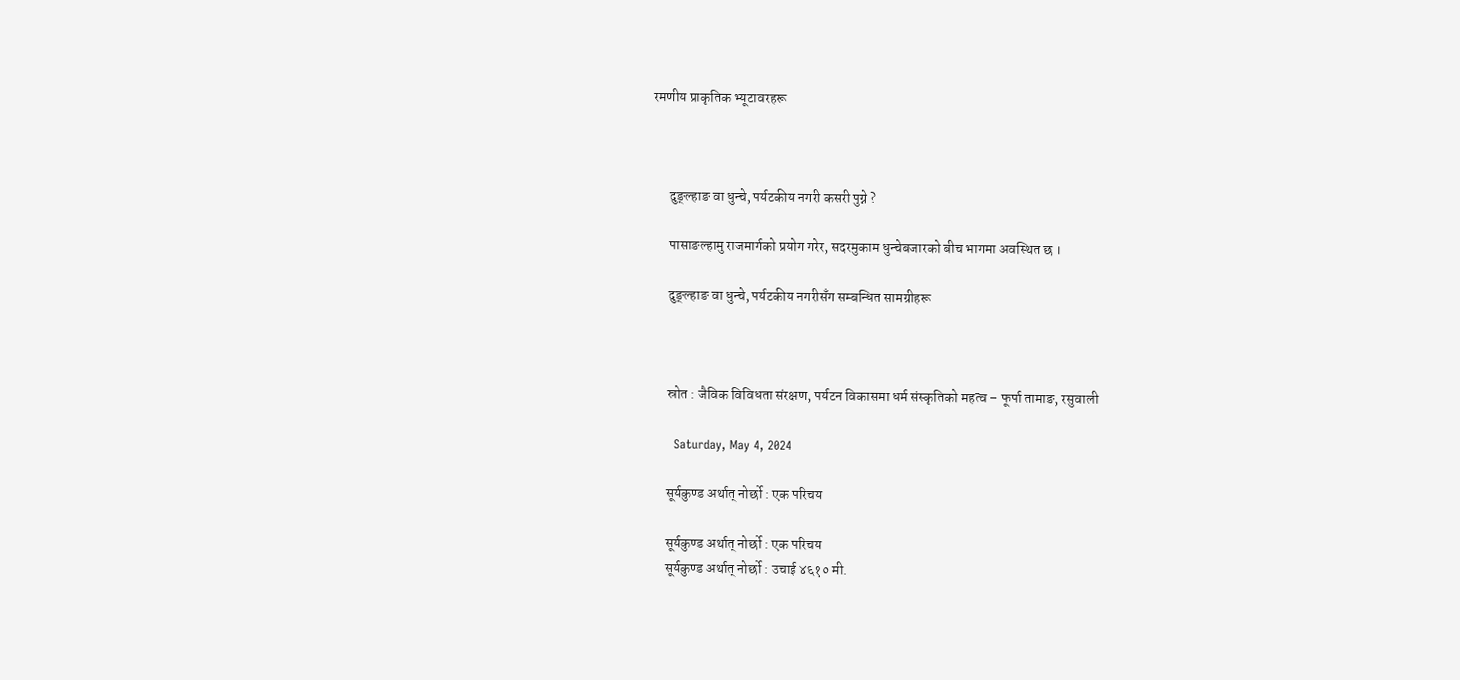रमणीय प्राकृतिक भ्यूटावरहरू



      दुङ्‌ल्हाङ वा धुन्चे, पर्यटकीय नगरी कसरी पुग्ने ?

      पासाङल्हामु राजमार्गको प्रयोग गरेर, सदरमुकाम धुन्चेबजारको बीच भागमा अवस्थित छ ।

      दुङ्‌ल्हाङ वा धुन्चे, पर्यटकीय नगरीसँग सम्बन्धित सामग्रीहरू



      स्रोत : जैविक विविधता संरक्षण, पर्यटन विकासमा धर्म संस्कृतिको महत्व – फूर्पा तामाङ, रसुवाली

      Saturday, May 4, 2024

      सूर्यकुण्ड अर्थात् नोर्छो : एक परिचय

      सूर्यकुण्ड अर्थात् नोर्छो : एक परिचय
      सूर्यकुण्ड अर्थात् नोर्छो : उचाई ४६१० मी.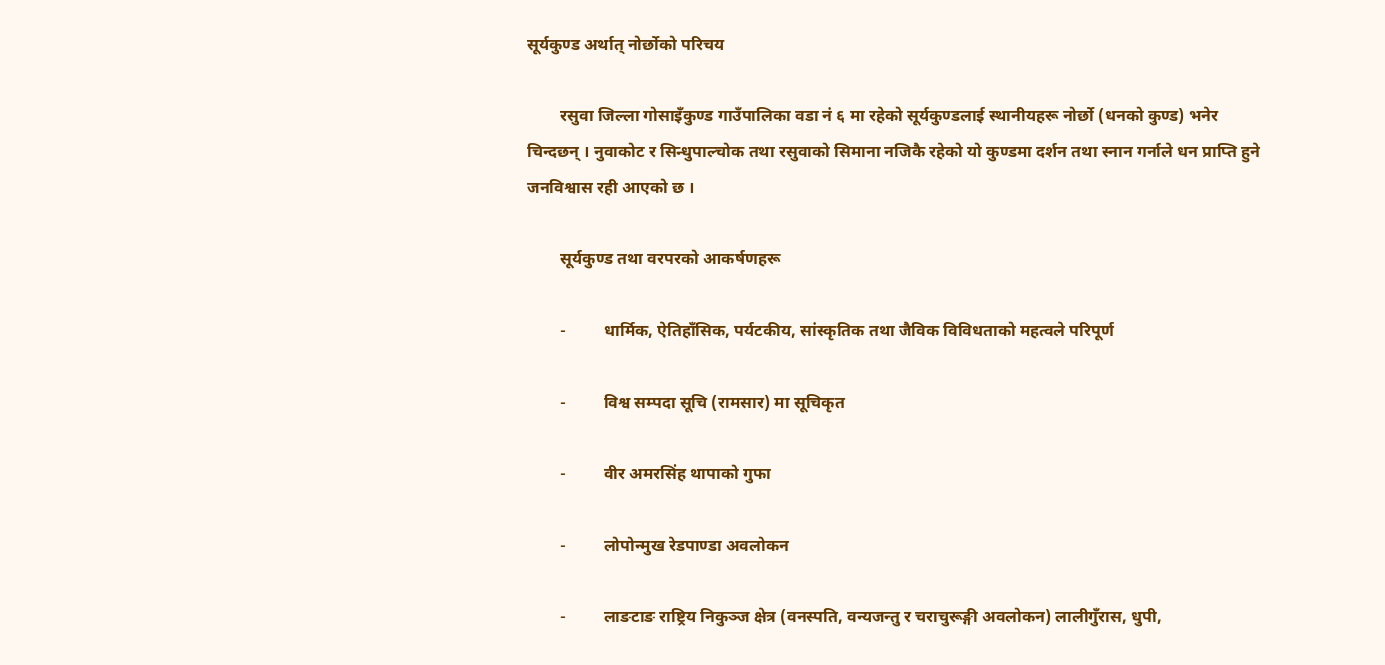सूर्यकुण्ड अर्थात् नोर्छोको परिचय

        रसुवा जिल्ला गोसाइँकुण्ड गाउँपालिका वडा नं ६ मा रहेको सूर्यकुण्डलाई स्थानीयहरू नोर्छो (धनको कुण्ड) भनेर चिन्दछन् । नुवाकोट र सिन्धुपाल्चोक तथा रसुवाको सिमाना नजिकै रहेको यो कुण्डमा दर्शन तथा स्नान गर्नाले धन प्राप्ति हुने जनविश्वास रही आएको छ ।

        सूर्यकुण्ड तथा वरपरको आकर्षणहरू

        -         धार्मिक, ऐतिहाँसिक, पर्यटकीय, सांस्कृतिक तथा जैविक विविधताको महत्वले परिपूर्ण

        -         विश्व सम्पदा सूचि (रामसार) मा सूचिकृत

        -         वीर अमरसिंह थापाको गुफा

        -         लोपोन्मुख रेडपाण्डा अवलोकन

        -         लाङटाङ राष्ट्रिय निकुञ्ज क्षेत्र (वनस्पति, वन्यजन्तु र चराचुरूङ्गी अवलोकन) लालीगुँरास, धुपी,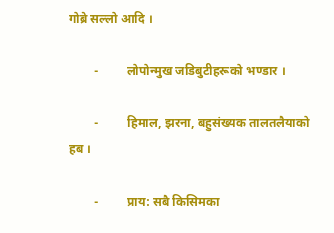गोब्रे सल्लो आदि ।

        -         लोपोन्मुख जडिबुटीहरूको भण्डार ।

        -         हिमाल, झरना, बहुसंख्यक तालतलैयाको हब ।

        -         प्राय: सबै किसिमका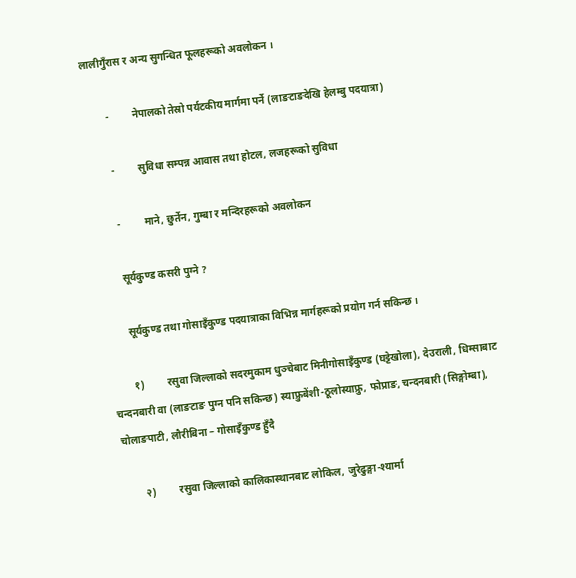लालीगुँरास र अन्य सुगन्धित फूलहरूको अवलोकन ।

        -         नेपालको तेस्रो पर्यटकीय मार्गमा पर्ने (लाङटाङदेखि हेलम्बु पदयात्रा)

        -         सुविधा सम्पन्न आवास तथा होटल, लजहरूको सुविधा

        -         माने, छुर्तेन, गुम्बा र मन्दिरहरूको अवलोकन

        सूर्यकुण्ड कसरी पुग्ने ?

        सूर्यकुण्ड तथा गोसाइँकुण्ड पदयात्राका विभिन्न मार्गहरूको प्रयोग गर्न सकिन्छ ।

        १)         रसुवा जिल्लाको सदरमुकाम धुञ्चेबाट मिनीगोसाइँकुण्ड (घट्टेखोला), देउराली, धिम्साबाट चन्दनबारी वा (लाङटाङ पुग्न पनि सकिन्छ) स्याफ्रुबेंशी-ठूलोस्याफ्रु, फोप्राङ, चन्दनबारी (सिङ्गोम्बा), चोलाङपाटी, लौरीबिना – गोसाइँकुण्ड हुँदै

        २)         रसुवा जिल्लाको कालिकास्थानबाट लोकिल, जुरेढुङ्गा-श्यार्मा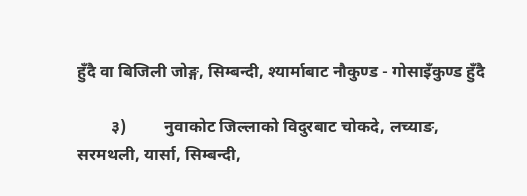हुँदै वा बिजिली जोङ्ग, सिम्बन्दी, श्यार्माबाट नौकुण्ड - गोसाइँकुण्ड हुँदै

        ३)         नुवाकोट जिल्लाको विदुरबाट चोकदे, लच्याङ, सरमथली, यार्सा, सिम्बन्दी,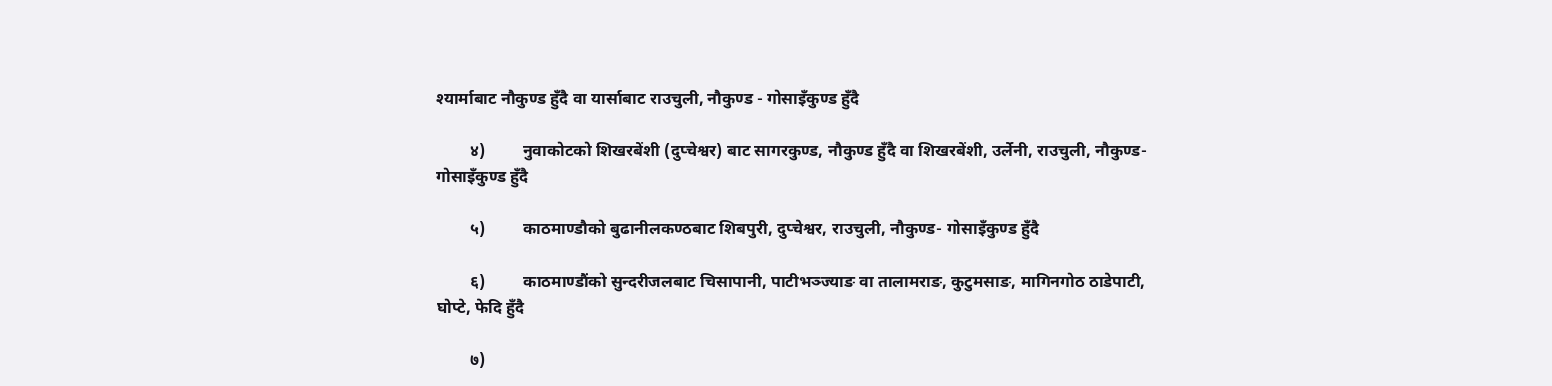श्यार्माबाट नौकुण्ड हुँदै वा यार्साबाट राउचुली, नौकुण्ड - गोसाइँकुण्ड हुँदै

        ४)         नुवाकोटको शिखरबेंशी (दुप्चेश्वर) बाट सागरकुण्ड, नौकुण्ड हुँदै वा शिखरबेंशी, उर्लेनी, राउचुली, नौकुण्ड- गोसाइँकुण्ड हुँदै

        ५)         काठमाण्डौको बुढानीलकण्ठबाट शिबपुरी, दुप्चेश्वर, राउचुली, नौकुण्ड- गोसाइँकुण्ड हुँदै

        ६)         काठमाण्डौंको सुन्दरीजलबाट चिसापानी, पाटीभञ्ज्याङ वा तालामराङ, कुटुमसाङ, मागिनगोठ ठाडेपाटी, घोप्टे, फेदि हुँदै

        ७)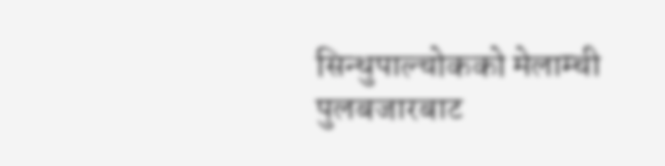सिन्धुपाल्चोकको मेलाम्ची पुलबजारबाट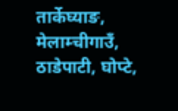तार्केघ्याङ, मेलाम्चीगाउँ, ठाडेपाटी, घोप्टे,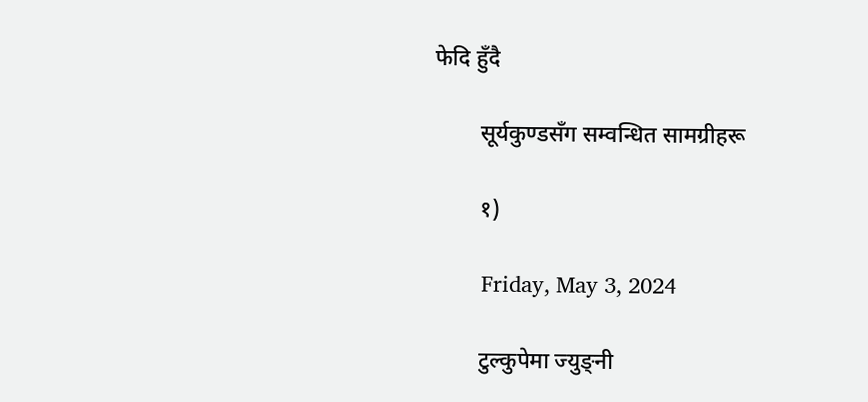फेदि हुँदै

        सूर्यकुण्डसँग सम्वन्धित सामग्रीहरू

        १)

        Friday, May 3, 2024

        टुल्कुपेमा ज्युङ्नी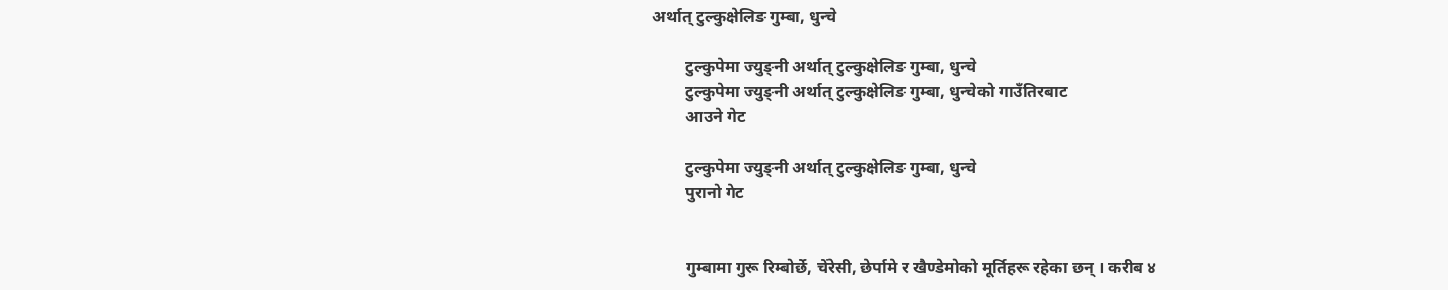अर्थात् टुल्कुक्षेलिङ गुम्बा, धुन्चे

        टुल्कुपेमा ज्युङ्नी अर्थात् टुल्कुक्षेलिङ गुम्बा, धुन्चे
        टुल्कुपेमा ज्युङ्नी अर्थात् टुल्कुक्षेलिङ गुम्बा, धुन्चेको गाउँतिरबाट
        आउने गेट

        टुल्कुपेमा ज्युङ्नी अर्थात् टुल्कुक्षेलिङ गुम्बा, धुन्चे
        पुरानो गेट


        गुम्बामा गुरू रिम्बोर्छे, चेंरेसी, छेर्पामे र खैण्डेमोको मूर्तिहरू रहेका छन् । करीब ४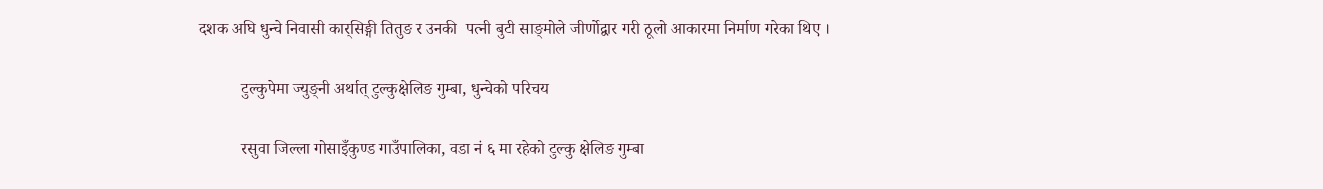दशक अघि धुन्चे निवासी कार्‌सिङ्गी तितुङ र उनकी  पत्नी बुटी साङ्‌मोले जीर्णोद्वार गरी ठूलो आकारमा निर्माण गरेका थिए ।

          टुल्कुपेमा ज्युङ्नी अर्थात् टुल्कुक्षेलिङ गुम्बा, धुन्चेको परिचय

          रसुवा जिल्ला गोसाइँकुण्ड गाउँपालिका, वडा नं ६ मा रहेको टुल्कु क्षेलिङ गुम्बा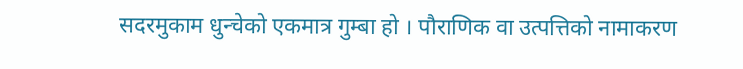सदरमुकाम धुन्चेको एकमात्र गुम्बा हो । पौराणिक वा उत्पत्तिको नामाकरण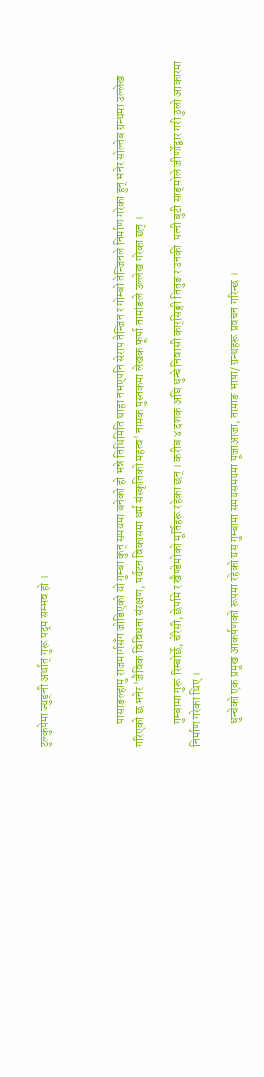टुल्कुपेमा ज्युङ्नी अर्थात् गुरू पद्‌म सम्भव हो ।



          पासाङल्हामु राजमार्गसँग जोडिएको यो गुम्बा कुन् समयमा बनेको हो भन्ने तिथिमिति थाहा नभएपनि सेराप तेन्जिन र गोम्बो तेन्जिनले निर्माण गरेका हुन् भनेर सोल्तेब ग्रन्थमा उल्लेख गरिएको छ भनेर 'जैविक विविधता संरक्षण, पर्यटन विकासमा धर्म संस्कृतिको महत्व' नामक पुस्तकमा लेखक फूर्पा तामांङले उल्लेख गरेका छन् ।

          गुम्बामा गुरू रिम्बोर्छे, चेंरेसी, छेर्पामे र खैण्डेमोको मूर्तिहरू रहेका छन् । करीब ४ दशक अघि धुन्चे निवासी कार्‌सिङ्गी तितुङ र उनकी  पत्नी बुटी साङ्‌मोले जीर्णोद्वार गरी ठुलो आकारमा निर्माण गरेका थिए ।

          धुन्चेको एक प्रमुख आकर्षणको रूपमा रहेको यस गुम्बामा समयसमयमा पूजाआजा, तामाङ भाषा/ ग्रन्थहरू प्रवचन गरिन्छ ।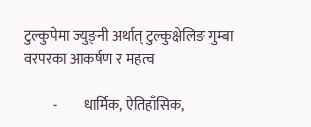टुल्कुपेमा ज्युङ्नी अर्थात् टुल्कुक्षेलिङ गुम्बा वरपरका आकर्षण र महत्व

          -         धार्मिक, ऐतिहाँसिक,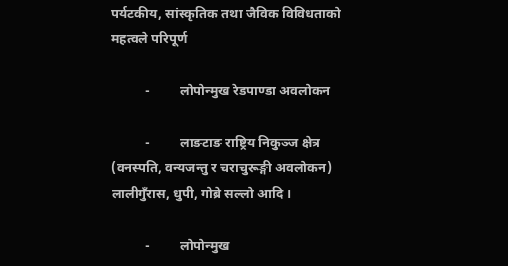पर्यटकीय, सांस्कृतिक तथा जैविक विविधताको महत्वले परिपूर्ण

          -         लोपोन्मुख रेडपाण्डा अवलोकन

          -         लाङटाङ राष्ट्रिय निकुञ्ज क्षेत्र (वनस्पति, वन्यजन्तु र चराचुरूङ्गी अवलोकन) लालीगुँरास, धुपी, गोब्रे सल्लो आदि ।

          -         लोपोन्मुख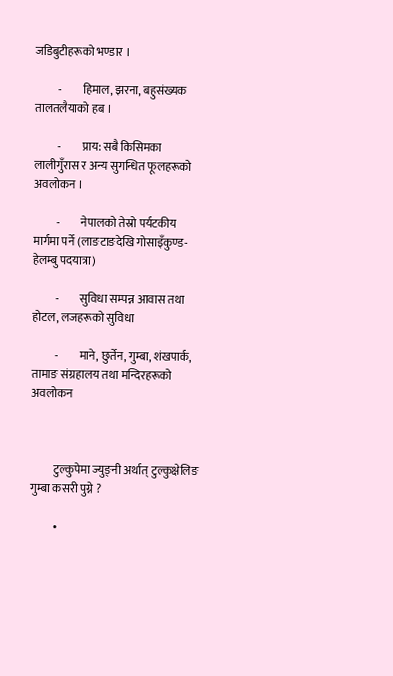जडिबुटीहरूको भण्डार ।

          -         हिमाल, झरना, बहुसंख्यक तालतलैयाको हब ।

          -         प्राय: सबै किसिमका लालीगुँरास र अन्य सुगन्धित फूलहरूको अवलोकन ।

          -         नेपालको तेस्रो पर्यटकीय मार्गमा पर्ने (लाङटाङदेखि गोसाइँकुण्ड- हेलम्बु पदयात्रा)

          -         सुविधा सम्पन्न आवास तथा होटल, लजहरूको सुविधा

          -         माने, छुर्तेन, गुम्बा, शंखपार्क, तामाङ संग्रहालय तथा मन्दिरहरूको अवलोकन



          टुल्कुपेमा ज्युङ्नी अर्थात् टुल्कुक्षेलिङ गुम्बा कसरी पुग्ने ?

          •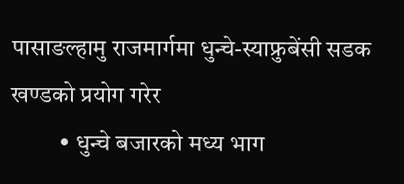पासाङल्हामु राजमार्गमा धुन्चे-स्याफ्रुबेंसी सडक खण्डको प्रयोग गरेर
          • धुन्चे बजारको मध्य भाग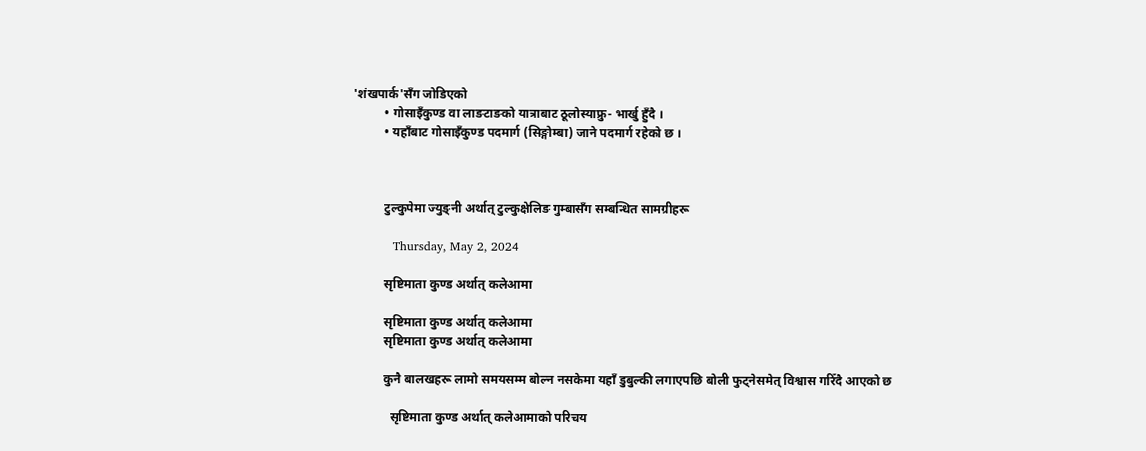'शंखपार्क'सँग जोडिएको
          • गोसाइँकुण्ड वा लाङटाङको यात्राबाट ठूलोस्याफ्रु- भार्खु हुँदै ।
          • यहाँबाट गोसाइँकुण्ड पदमार्ग (सिङ्गोम्बा) जाने पदमार्ग रहेको छ ।



          टुल्कुपेमा ज्युङ्नी अर्थात् टुल्कुक्षेलिङ गुम्बासँग सम्बन्धित सामग्रीहरू

          Thursday, May 2, 2024

          सृष्टिमाता कुण्ड अर्थात् कलेआमा

          सृष्टिमाता कुण्ड अर्थात् कलेआमा
          सृष्टिमाता कुण्ड अर्थात् कलेआमा

          कुनै बालखहरू लामो समयसम्म बोल्न नसकेमा यहाँ डुबुल्की लगाएपछि बोली फुट्नेसमेत् विश्वास गरिँदै आएको छ

            सृष्टिमाता कुण्ड अर्थात् कलेआमाको परिचय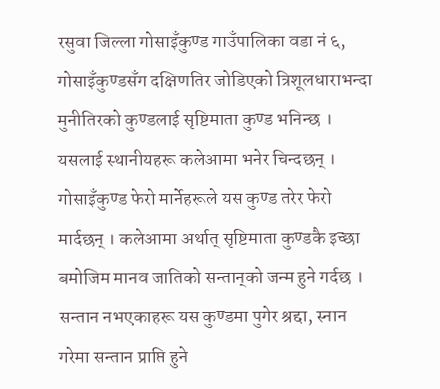रसुवा जिल्ला गोसाइँकुण्ड गाउँपालिका वडा नं ६, गोसाइँकुण्डसँग दक्षिणतिर जोडिएको त्रिशूलधाराभन्दा मुनीतिरको कुण्डलाई सृष्टिमाता कुण्ड भनिन्छ । यसलाई स्थानीयहरू कलेआमा भनेर चिन्दछन् । गोसाइँकुण्ड फेरो मार्नेहरूले यस कुण्ड तरेर फेरो मार्दछन् । कलेआमा अर्थात् सृष्टिमाता कुण्डकै इच्छा बमोजिम मानव जातिको सन्तान्‌को जन्म हुने गर्दछ । सन्तान नभएकाहरू यस कुण्डमा पुगेर श्रद्दा, स्नान गरेमा सन्तान प्राप्ति हुने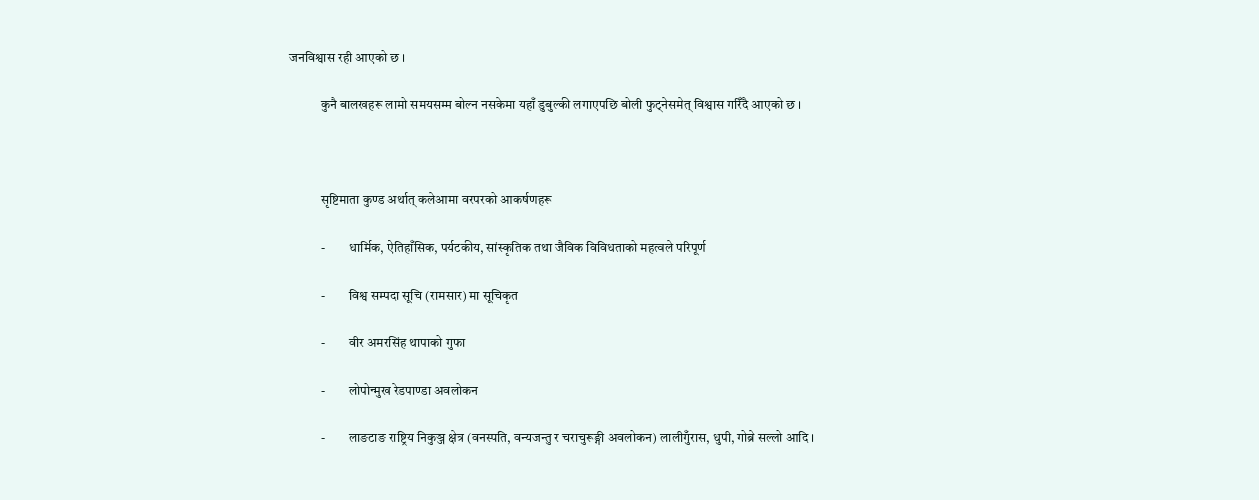जनविश्वास रही आएको छ ।

            कुनै बालखहरू लामो समयसम्म बोल्न नसकेमा यहाँ डुबुल्की लगाएपछि बोली फुट्नेसमेत् विश्वास गरिँदै आएको छ ।



            सृष्टिमाता कुण्ड अर्थात् कलेआमा वरपरको आकर्षणहरू

            -         धार्मिक, ऐतिहाँसिक, पर्यटकीय, सांस्कृतिक तथा जैविक विविधताको महत्वले परिपूर्ण

            -         विश्व सम्पदा सूचि (रामसार) मा सूचिकृत

            -         वीर अमरसिंह थापाको गुफा

            -         लोपोन्मुख रेडपाण्डा अवलोकन

            -         लाङटाङ राष्ट्रिय निकुञ्ज क्षेत्र (वनस्पति, वन्यजन्तु र चराचुरूङ्गी अवलोकन) लालीगुँरास, धुपी, गोब्रे सल्लो आदि ।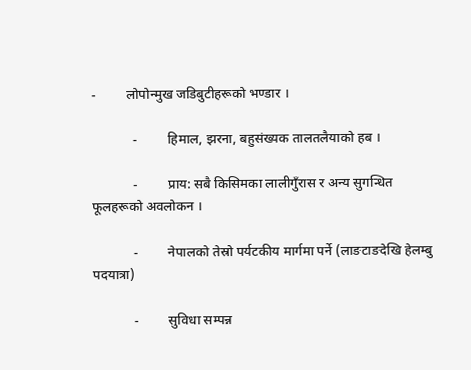-         लोपोन्मुख जडिबुटीहरूको भण्डार ।

            -         हिमाल, झरना, बहुसंख्यक तालतलैयाको हब ।

            -         प्राय: सबै किसिमका लालीगुँरास र अन्य सुगन्धित फूलहरूको अवलोकन ।

            -         नेपालको तेस्रो पर्यटकीय मार्गमा पर्ने (लाङटाङदेखि हेलम्बु पदयात्रा)

            -         सुविधा सम्पन्न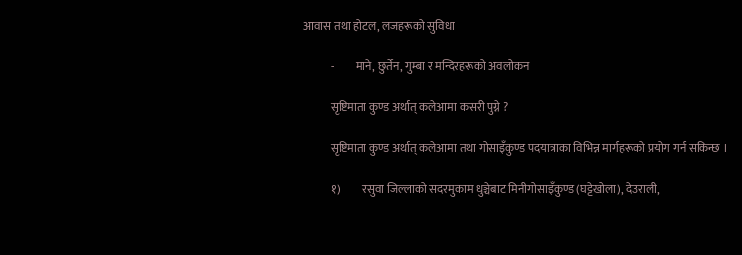आवास तथा होटल, लजहरूको सुविधा

            -         माने, छुर्तेन, गुम्बा र मन्दिरहरूको अवलोकन

            सृष्टिमाता कुण्ड अर्थात् कलेआमा कसरी पुग्ने ?

            सृष्टिमाता कुण्ड अर्थात् कलेआमा तथा गोसाइँकुण्ड पदयात्राका विभिन्न मार्गहरूको प्रयोग गर्न सकिन्छ ।

            १)         रसुवा जिल्लाको सदरमुकाम धुञ्चेबाट मिनीगोसाइँकुण्ड (घट्टेखोला), देउराली,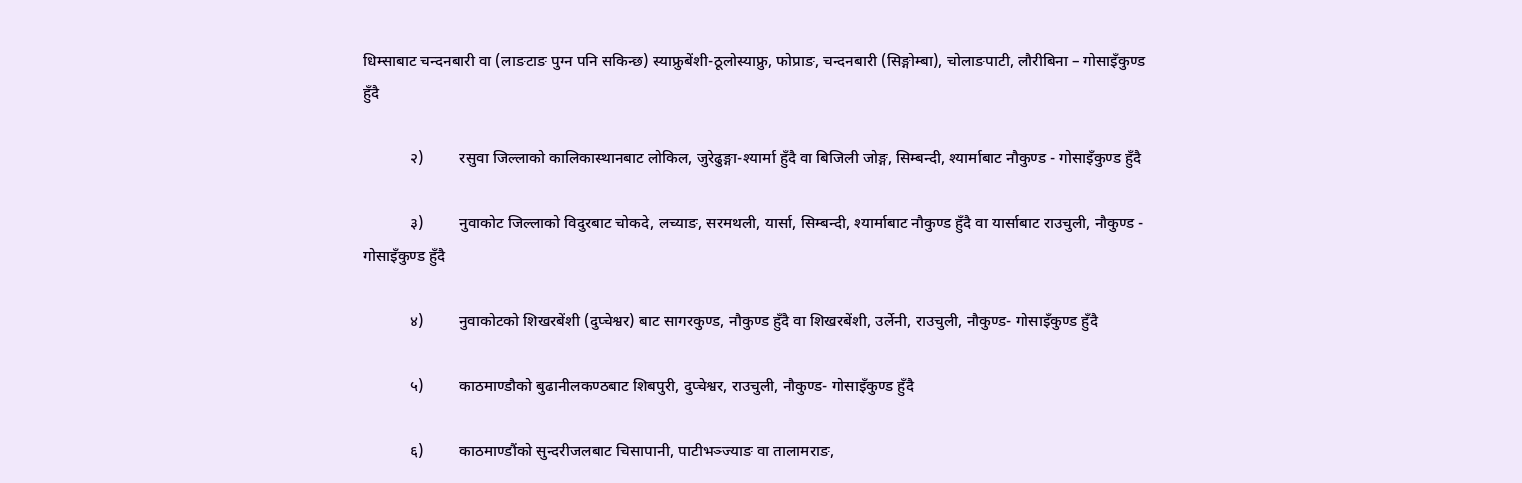धिम्साबाट चन्दनबारी वा (लाङटाङ पुग्न पनि सकिन्छ) स्याफ्रुबेंशी-ठूलोस्याफ्रु, फोप्राङ, चन्दनबारी (सिङ्गोम्बा), चोलाङपाटी, लौरीबिना – गोसाइँकुण्ड हुँदै

            २)         रसुवा जिल्लाको कालिकास्थानबाट लोकिल, जुरेढुङ्गा-श्यार्मा हुँदै वा बिजिली जोङ्ग, सिम्बन्दी, श्यार्माबाट नौकुण्ड - गोसाइँकुण्ड हुँदै

            ३)         नुवाकोट जिल्लाको विदुरबाट चोकदे, लच्याङ, सरमथली, यार्सा, सिम्बन्दी, श्यार्माबाट नौकुण्ड हुँदै वा यार्साबाट राउचुली, नौकुण्ड - गोसाइँकुण्ड हुँदै

            ४)         नुवाकोटको शिखरबेंशी (दुप्चेश्वर) बाट सागरकुण्ड, नौकुण्ड हुँदै वा शिखरबेंशी, उर्लेनी, राउचुली, नौकुण्ड- गोसाइँकुण्ड हुँदै

            ५)         काठमाण्डौको बुढानीलकण्ठबाट शिबपुरी, दुप्चेश्वर, राउचुली, नौकुण्ड- गोसाइँकुण्ड हुँदै

            ६)         काठमाण्डौंको सुन्दरीजलबाट चिसापानी, पाटीभञ्ज्याङ वा तालामराङ,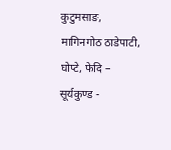कुटुमसाङ, मागिनगोठ ठाडेपाटी, घोप्टे, फेदि – सूर्यकुण्ड -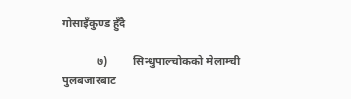गोसाइँकुण्ड हुँदै

            ७)         सिन्धुपाल्चोकको मेलाम्ची पुलबजारबाट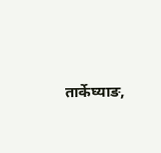तार्केघ्याङ,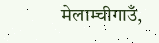मेलाम्चीगाउँ,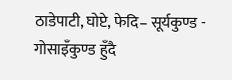ठाडेपाटी, घोप्टे, फेदि– सूर्यकुण्ड - गोसाइँकुण्ड हुँदै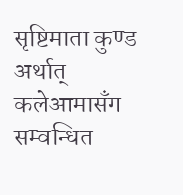सृष्टिमाता कुण्ड अर्थात् कलेआमासँग सम्वन्धित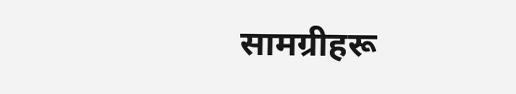सामग्रीहरू